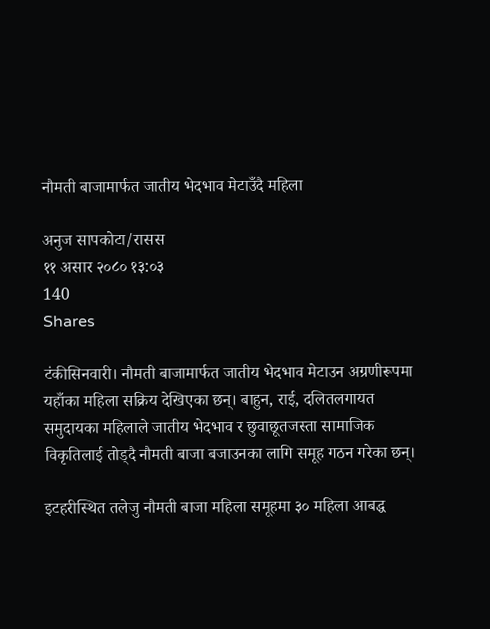नौमती बाजामार्फत जातीय भेदभाव मेटाउँदै महिला

अनुज सापकोटा/रासस
११ असार २०८० १३:०३
140
Shares

टंकीसिनवारी। नौमती बाजामार्फत जातीय भेदभाव मेटाउन अग्रणीरूपमा यहाँका महिला सक्रिय देखिएका छन्। बाहुन, राई, दलितलगायत समुदायका महिलाले जातीय भेदभाव र छुवाछूतजस्ता सामाजिक विकृतिलाई तोड्दै नौमती बाजा बजाउनका लागि समूह गठन गरेका छन्।

इटहरीस्थित तलेजु नौमती बाजा महिला समूहमा ३० महिला आबद्ध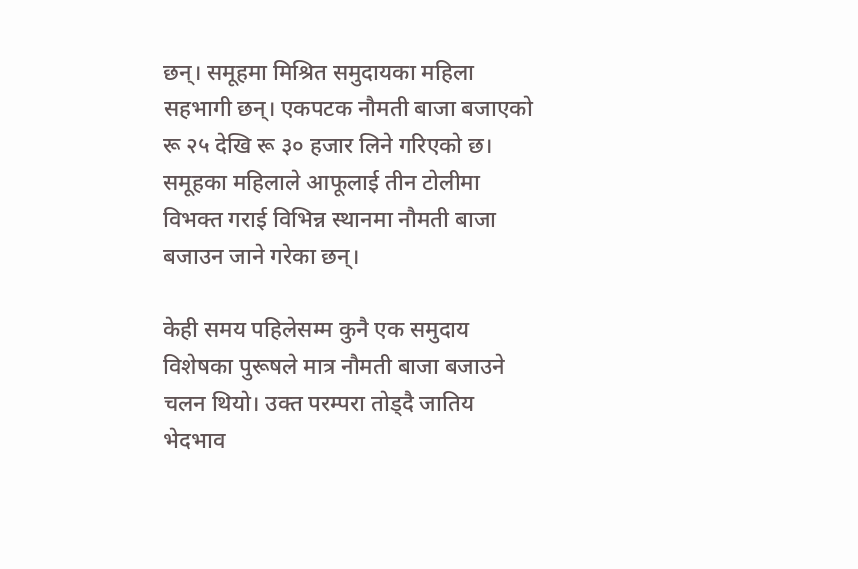छन्। समूहमा मिश्रित समुदायका महिला सहभागी छन्। एकपटक नौमती बाजा बजाएको रू २५ देखि रू ३० हजार लिने गरिएको छ। समूहका महिलाले आफूलाई तीन टोलीमा विभक्त गराई विभिन्न स्थानमा नौमती बाजा बजाउन जाने गरेका छन्।

केही समय पहिलेसम्म कुनै एक समुदाय विशेषका पुरूषले मात्र नौमती बाजा बजाउने चलन थियो। उक्त परम्परा तोड्दै जातिय भेदभाव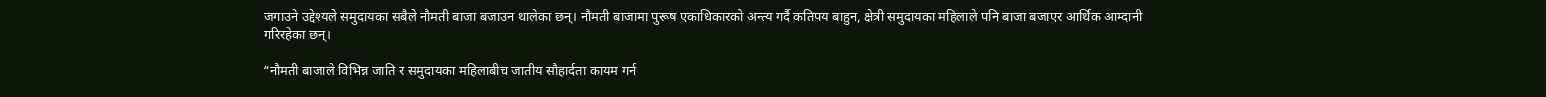जगाउने उद्देश्यले समुदायका सबैले नौमती बाजा बजाउन थालेका छन्। नौमती बाजामा पुरूष एकाधिकारको अन्त्य गर्दै कतिपय बाहुन, क्षेत्री समुदायका महिलाले पनि बाजा बजाएर आर्थिक आम्दानी गरिरहेका छन्।

“नौमती बाजाले विभिन्न जाति र समुदायका महिलाबीच जातीय सौहार्दता कायम गर्न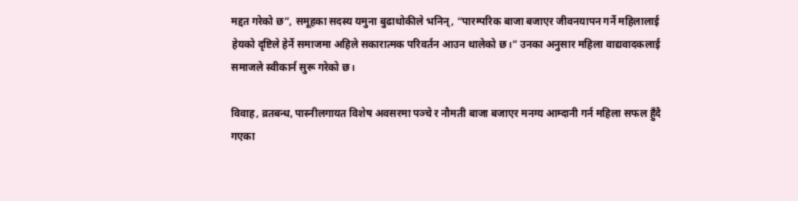मद्दत गरेको छ”, समूहका सदस्य यमुना बुढाथोकीले भनिन्, “पारम्परिक बाजा बजाएर जीवनयापन गर्ने महिलालाई हेयको दृष्टिले हेर्ने समाजमा अहिले सकारात्मक परिवर्तन आउन थालेको छ।” उनका अनुसार महिला वाद्यवादकलाई समाजले स्वीकार्न सुरू गरेको छ।

विवाह, व्रतबन्ध, पास्नीलगायत विशेष अवसरमा पञ्चे र नौमती बाजा बजाएर मनग्य आम्दानी गर्न महिला सफल हुँदै गएका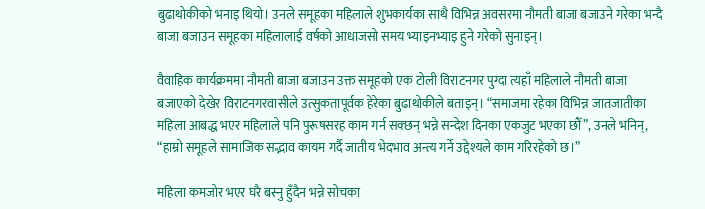बुढाथोकीको भनाइ थियो। उनले समूहका महिलाले शुभकार्यका साथै विभिन्न अवसरमा नौमती बाजा बजाउने गरेका भन्दै बाजा बजाउन समूहका महिलालाई वर्षको आधाजसो समय भ्याइनभ्याइ हुने गरेको सुनाइन्।

वैवाहिक कार्यक्रममा नौमती बाजा बजाउन उक्त समूहको एक टोली विराटनगर पुग्दा त्यहाँ महिलाले नौमती बाजा बजाएको देखेर विराटनगरवासीले उत्सुकतापूर्वक हेरेका बुढाथोकीले बताइन्। “समाजमा रहेका विभिन्न जातजातीका महिला आबद्ध भएर महिलाले पनि पुरूषसरह काम गर्न सक्छन् भन्ने सन्देश दिनका एकजुट भएका छौँ”, उनले भनिन्, “हाम्रो समूहले सामाजिक सद्भाव कायम गर्दै जातीय भेदभाव अन्त्य गर्ने उद्देश्यले काम गरिरहेको छ।”

महिला कमजोर भएर घरै बस्नु हुँदैन भन्ने सोचका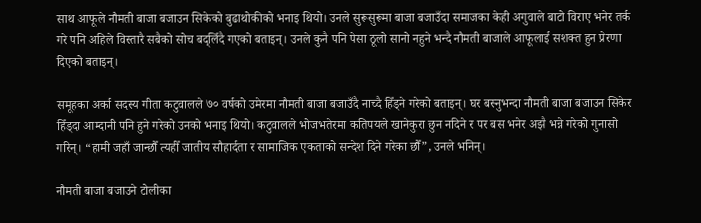साथ आफूले नौमती बाजा बजाउन सिकेको बुढाथोकीको भनाइ थियो। उनले सुरूसुरूमा बाजा बजाउँदा समाजका केही अगुवाले बाटो विराए भनेर तर्क गरे पनि अहिले विस्तारै सबैको सोच बद्लिँदै गएको बताइन्। उनले कुनै पनि पेसा ठूलो सानो नहुने भन्दै नौमती बाजाले आफूलाई सशक्त हुन प्रेरणा दिएको बताइन्।

समूहका अर्का सदस्य गीता कटुवालले ७० वर्षको उमेरमा नौमती बाजा बजाउँदै नाच्दै हिँड्ने गरेको बताइन्। घर बस्नुभन्दा नौमती बाजा बजाउन सिकेर हिँड्दा आम्दानी पनि हुने गरेको उनको भनाइ थियो। कटुवालले भोजभतेरमा कतिपयले खानेकुरा छुन नदिने र पर बस भनेर अझै भन्ने गरेको गुनासो गरिन्। “हामी जहाँ जान्छौँ त्यहीँ जातीय सौहार्दता र सामाजिक एकताको सन्देश दिने गरेका छौँ”, उनले भनिन्।

नौमती बाजा बजाउने टोलीका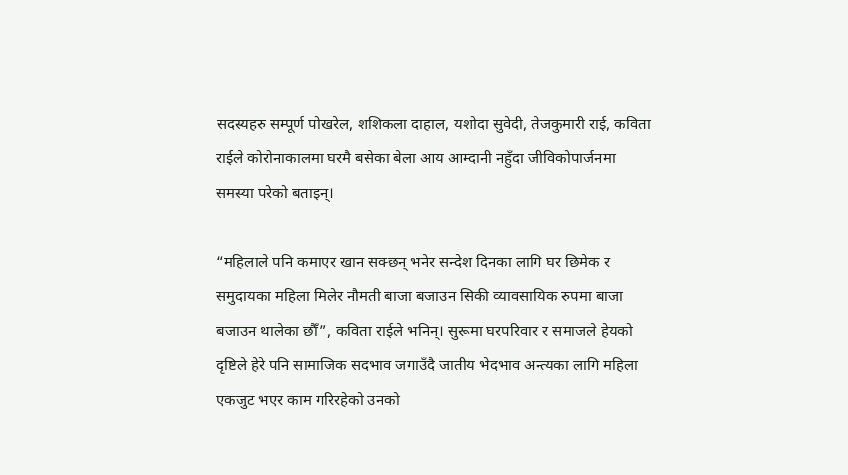सदस्यहरु सम्पूर्ण पोखरेल, शशिकला दाहाल, यशोदा सुवेदी, तेजकुमारी राई, कविता राईले कोरोनाकालमा घरमै बसेका बेला आय आम्दानी नहुँदा जीविकोपार्जनमा समस्या परेको बताइन्।

“महिलाले पनि कमाएर खान सक्छन् भनेर सन्देश दिनका लागि घर छिमेक र समुदायका महिला मिलेर नौमती बाजा बजाउन सिकी व्यावसायिक रुपमा बाजा बजाउन थालेका छौँ”, कविता राईले भनिन्। सुरूमा घरपरिवार र समाजले हेयको दृष्टिले हेरे पनि सामाजिक सदभाव जगाउँदै जातीय भेदभाव अन्त्यका लागि महिला एकजुट भएर काम गरिरहेको उनको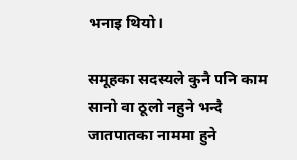भनाइ थियो।

समूहका सदस्यले कुनै पनि काम सानो वा ठूलो नहुने भन्दै जातपातका नाममा हुने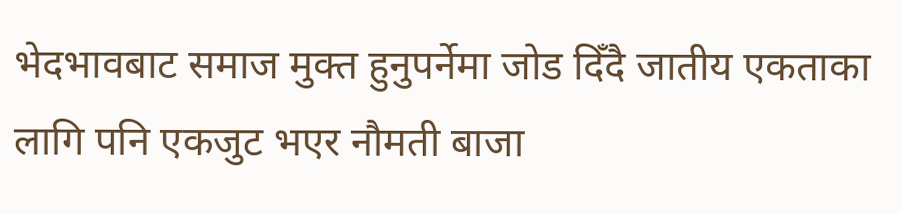भेदभावबाट समाज मुक्त हुनुपर्नेमा जोड दिँदै जातीय एकताका लागि पनि एकजुट भएर नौमती बाजा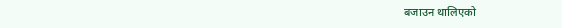बजाउन थालिएको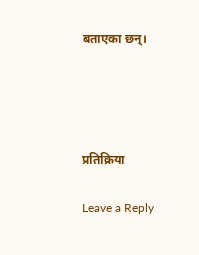बताएका छन्।




प्रतिक्रिया

Leave a Reply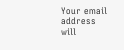Your email address will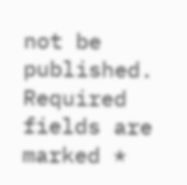not be published. Required fields are marked *